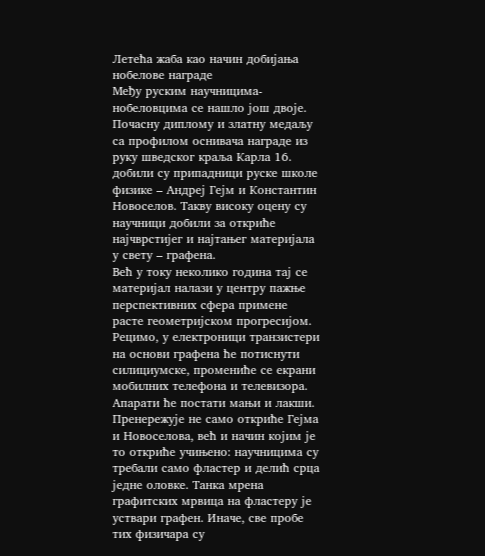Летећа жаба као начин добијања нобелове награде
Међу руским научницима-нобеловцима се нашло још двоје. Почасну диплому и златну медаљу са профилом оснивача награде из руку шведског краља Карла 16. добили су припадници руске школе физике – Андреј Гејм и Константин Новоселов. Такву високу оцену су научници добили за откриће најчврстијег и најтањег материјала у свету – графена.
Већ у току неколико година тај се материјал налази у центру пажње перспективних сфера примене расте геометријском прогресијом. Рецимо, у електроници транзистери на основи графена ће потиснути силициумске, промениће се екрани мобилних телефона и телевизора. Апарати ће постати мањи и лакши.
Пренережује не само откриће Гејма и Новоселова, већ и начин којим је то откриће учињено: научницима су требали само фластер и делић срца једне оловке. Танка мрена графитских мрвица на фластеру је уствари графен. Иначе, све пробе тих физичара су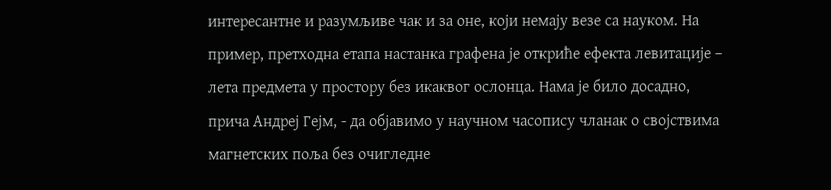интересантне и разумљиве чак и за оне, који немају везе са науком. На пример, претходна етапа настанка графена је откриће ефекта левитације – лета предмета у простору без икаквог ослонца. Нама је било досадно, прича Андреј Гејм, - да објавимо у научном часопису чланак о својствима магнетских поља без очигледне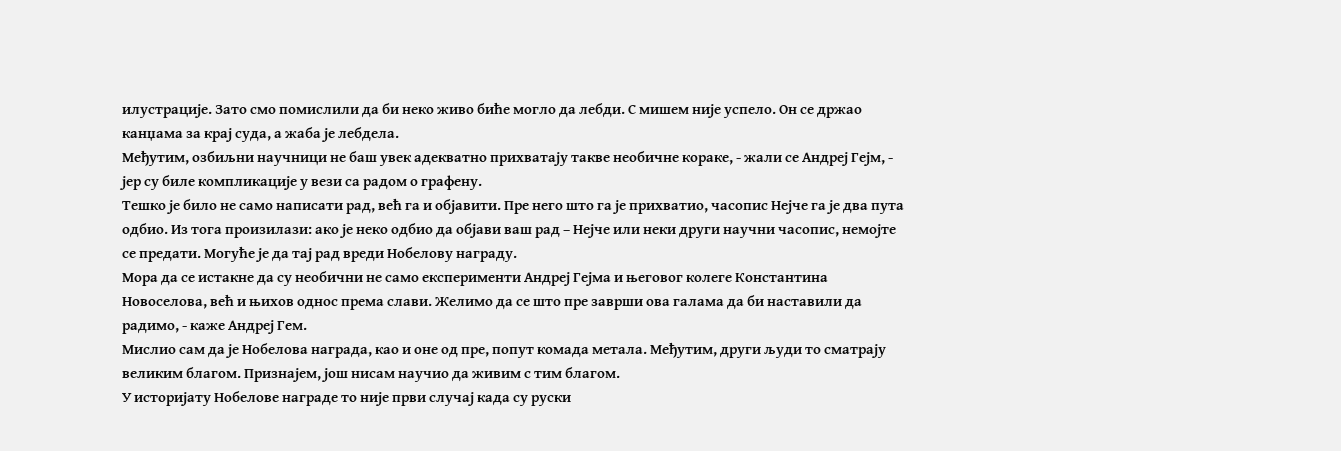илустрације. Зато смо помислили да би неко живо биће могло да лебди. С мишем није успело. Он се држао канџама за крај суда, а жаба је лебдела.
Међутим, озбиљни научници не баш увек адекватно прихватају такве необичне кораке, - жали се Андреј Гејм, - јер су биле компликације у вези са радом о графену.
Тешко је било не само написати рад, већ га и објавити. Пре него што га је прихватио, часопис Нејче га је два пута одбио. Из тога произилази: ако је неко одбио да објави ваш рад – Нејче или неки други научни часопис, немојте се предати. Могуће је да тај рад вреди Нобелову награду.
Мора да се истакне да су необични не само експерименти Андреј Гејма и његовог колеге Константина Новоселова, већ и њихов однос према слави. Желимо да се што пре заврши ова галама да би наставили да радимо, - каже Андреј Гем.
Мислио сам да је Нобелова награда, као и оне од пре, попут комада метала. Међутим, други људи то сматрају великим благом. Признајем, још нисам научио да живим с тим благом.
У историјату Нобелове награде то није први случај када су руски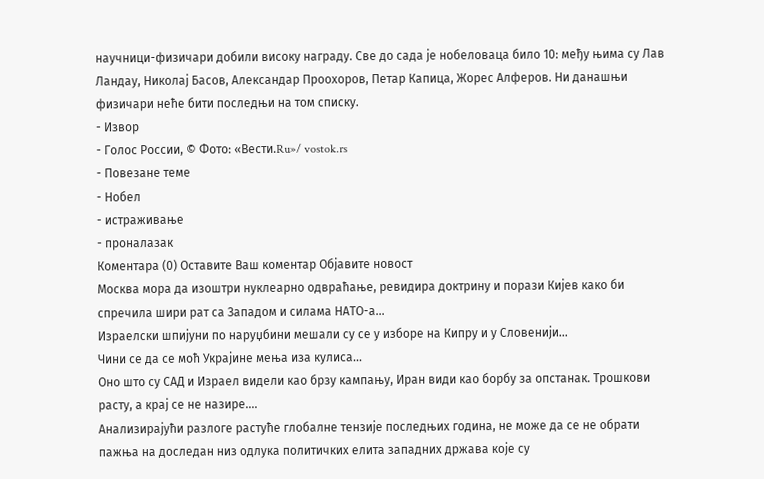научници-физичари добили високу награду. Све до сада је нобеловаца било 10: међу њима су Лав Ландау, Николај Басов, Александар Проохоров, Петар Капица, Жорес Алферов. Ни данашњи физичари неће бити последњи на том списку.
- Извор
- Голос России, © Фото: «Вести.Ru»/ vostok.rs
- Повезане теме
- Нобел
- истраживање
- проналазак
Коментара (0) Оставите Ваш коментар Објавите новост
Москва мора да изоштри нуклеарно одвраћање, ревидира доктрину и порази Кијев како би спречила шири рат са Западом и силама НАТО-а...
Израелски шпијуни по наруџбини мешали су се у изборе на Кипру и у Словенији...
Чини се да се моћ Украјине мења иза кулиса...
Оно што су САД и Израел видели као брзу кампању, Иран види као борбу за опстанак. Трошкови расту, а крај се не назире....
Анализирајући разлоге растуће глобалне тензије последњих година, не може да се не обрати пажња на доследан низ одлука политичких елита западних држава које су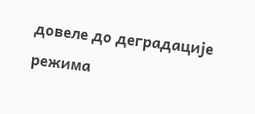довеле до деградације режима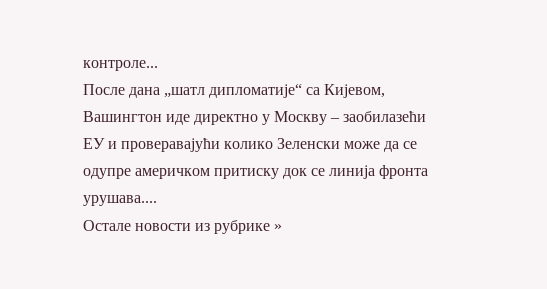контроле...
После дана „шатл дипломатије“ са Кијевом, Вашингтон иде директно у Москву – заобилазећи ЕУ и проверавајући колико Зелeнски може да се одупре америчком притиску док се линија фронта урушава....
Остале новости из рубрике »